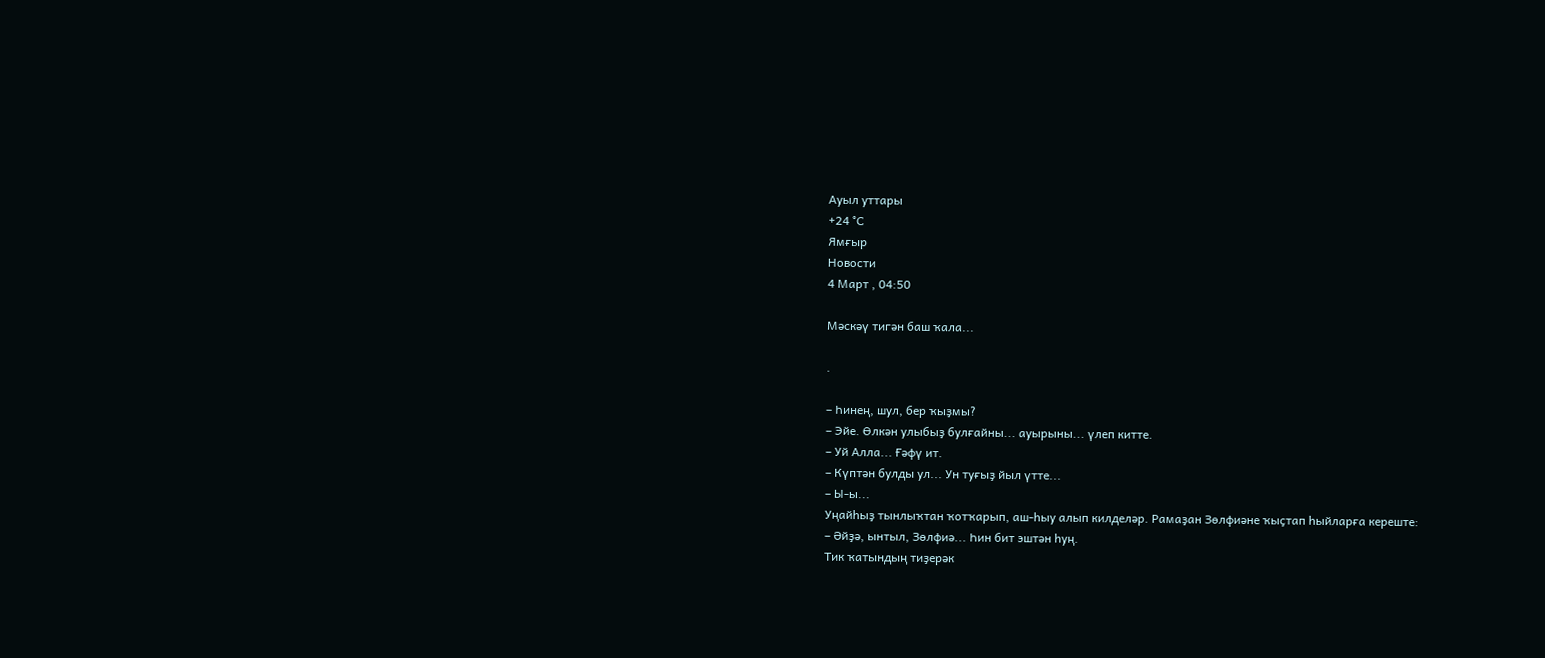Ауыл уттары
+24 °С
Ямғыр
Новости
4 Март , 04:50

Мәскәү тигән баш ҡала...

.

– Һинең, шул, бер ҡыҙмы?
– Эйе. Өлкән улыбыҙ булғайны... ауырыны... үлеп китте.
– Уй Алла... Ғәфү ит.
– Күптән булды ул... Ун туғыҙ йыл үтте...
– Ы-ы...
Уңайһыҙ тынлыҡтан ҡотҡарып, аш-һыу алып килделәр. Рамаҙан Зөлфиәне ҡыҫтап һыйларға кереште:
– Әйҙә, ынтыл, Зөлфиә... Һин бит эштән һуң.
Тик ҡатындың тиҙерәк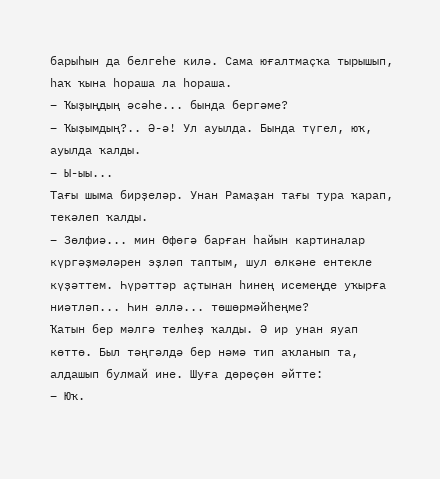барыһын да белгеһе килә. Сама юғалтмаҫҡа тырышып, һаҡ ҡына һораша ла һораша.
– Ҡыҙыңдың әсәһе... бында бергәме?
– Ҡыҙымдың?.. Ә-ә! Ул ауылда. Бында түгел, юҡ, ауылда ҡалды.
– Ы-ыы...
Тағы шыма бирҙеләр. Унан Рамаҙан тағы тура ҡарап, текәлеп ҡалды.
– Зөлфиә... мин Өфөгә барған һайын картиналар күргәҙмәләрен эҙләп таптым, шул өлкәне ентекле күҙәттем. Һүрәттәр аҫтынан һинең исемеңде уҡырға ниәтләп... Һин әллә... төшөрмәйһеңме?
Ҡатын бер мәлгә телһеҙ ҡалды. Ә ир унан яуап көттө. Был тәңгәлдә бер нәмә тип аҡланып та, алдашып булмай ине. Шуға дөрөҫөн әйтте:
– Юҡ.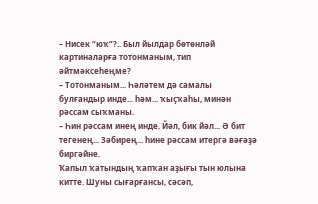– Нисек “юҡ”?.. Был йылдар бөтөнләй картиналарға тотонманым, тип әйтмәксеһеңме?
– Тотонманым... Һәләтем дә самалы булғандыр инде... һәм... ҡыҫҡаһы, минән рәссам сыҡманы.
– Һин рәссам инең инде. Йәл, бик йәл... Ә бит тегенең... Зәбирең... һине рәссам итергә вәғәҙә биргәйне.
Ҡапыл ҡатындың ҡапҡан аҙығы тын юлына китте. Шуны сығарғансы, сәсәп,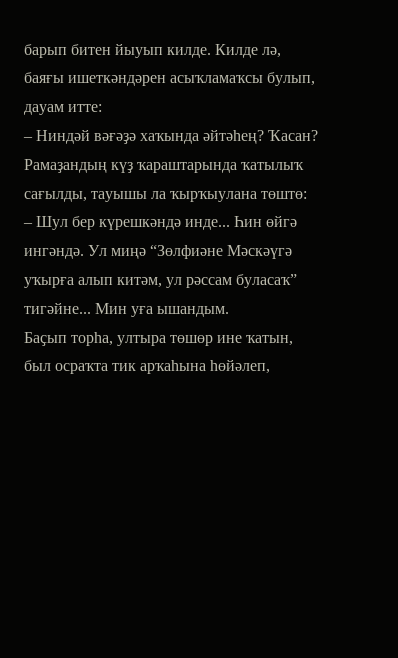барып битен йыуып килде. Килде лә, баяғы ишеткәндәрен асыҡламаҡсы булып, дауам итте:
– Ниндәй вәғәҙә хаҡында әйтәһең? Ҡасан?
Рамаҙандың күҙ ҡараштарында ҡатылыҡ сағылды, тауышы ла ҡырҡыулана төштө:
– Шул бер күрешкәндә инде... Һин өйгә ингәндә. Ул миңә “Зөлфиәне Мәскәүгә уҡырға алып китәм, ул рәссам буласаҡ” тигәйне... Мин уға ышандым.
Баҫып торһа, ултыра төшөр ине ҡатын, был осраҡта тик арҡаһына һөйәлеп,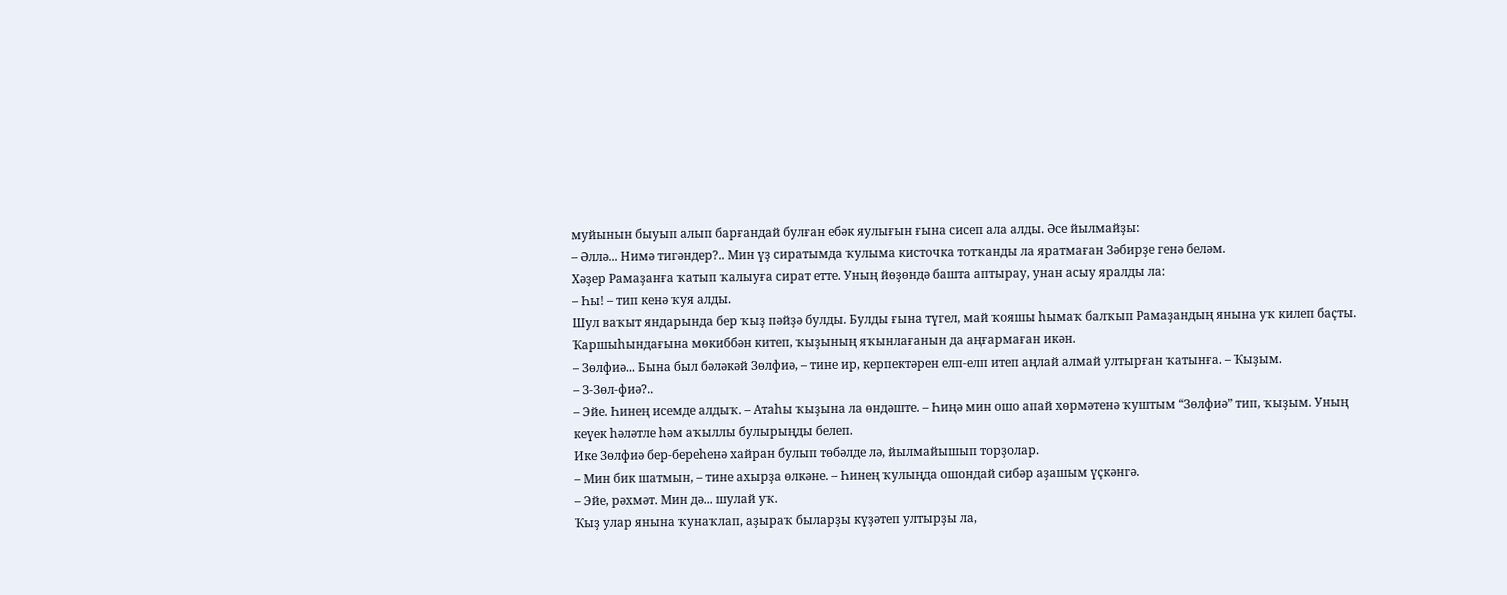муйынын быуып алып барғандай булған ебәк яулығын ғына сисеп ала алды. Әсе йылмайҙы:
– Әллә... Нимә тигәндер?.. Мин үҙ сиратымда ҡулыма кисточка тотҡанды ла яратмаған Зәбирҙе генә беләм.
Хәҙер Рамаҙанға ҡатып ҡалыуға сират етте. Уның йөҙөндә башта аптырау, унан асыу яралды ла:
– Һы! – тип кенә ҡуя алды.
Шул ваҡыт яндарында бер ҡыҙ пәйҙә булды. Булды ғына түгел, май ҡояшы һымаҡ балҡып Рамаҙандың янына уҡ килеп баҫты. Ҡаршыһындағына мөкиббән китеп, ҡыҙының яҡынлағанын да аңғармаған икән.
– Зөлфиә... Бына был бәләкәй Зөлфиә, – тине ир, керпектәрен елп-елп итеп аңлай алмай ултырған ҡатынға. – Ҡыҙым.
– З-Зөл-фиә?..
– Эйе. Һинең исемде алдыҡ. – Атаһы ҡыҙына ла өндәште. – Һиңә мин ошо апай хөрмәтенә ҡуштым “Зөлфиә” тип, ҡыҙым. Уның кеүек һәләтле һәм аҡыллы булырыңды белеп.
Ике Зөлфиә бер-береһенә хайран булып төбәлде лә, йылмайышып торҙолар.
– Мин бик шатмын, – тине ахырҙа өлкәне. – Һинең ҡулыңда ошондай сибәр аҙашым үҫкәнгә.
– Эйе, рәхмәт. Мин дә... шулай уҡ.
Ҡыҙ улар янына ҡунаҡлап, аҙыраҡ быларҙы күҙәтеп ултырҙы ла,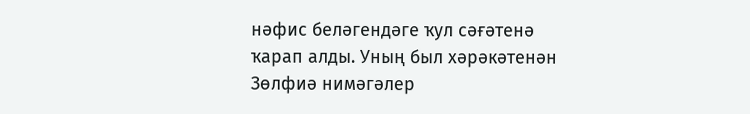нәфис беләгендәге ҡул сәғәтенә ҡарап алды. Уның был хәрәкәтенән Зөлфиә нимәгәлер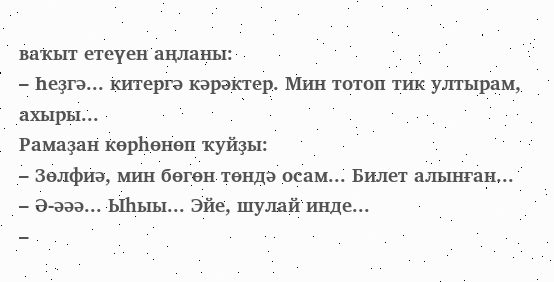ваҡыт етеүен аңланы:
– Һеҙгә... китергә кәрәктер. Мин тотоп тик ултырам, ахыры...
Рамаҙан көрһөнөп ҡуйҙы:
– Зөлфиә, мин бөгөн төндә осам... Билет алынған...
– Ә-әәә... Ыһыы... Эйе, шулай инде...
–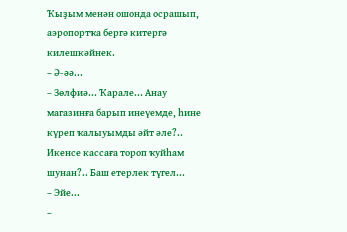Ҡыҙым менән ошонда осрашып, аэропортҡа бергә китергә килешкәйнек.
– Ә-әә...
– Зөлфиә... Ҡарале... Анау магазинға барып инеүемде, һине күреп ҡалыуымды әйт әле?.. Икенсе кассаға тороп ҡуйһам шунан?.. Баш етерлек түгел...
– Эйе...
–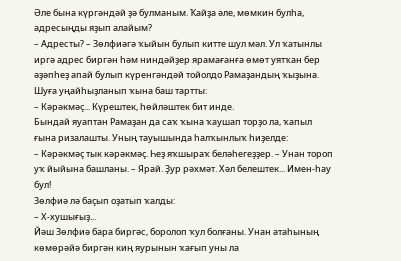Әле бына күргәндәй ҙә булманым. Ҡайҙа әле, мөмкин булһа, адресыңды яҙып алайым?
– Адресты? – Зөлфиәгә ҡыйын булып китте шул мәл. Ул ҡатынлы иргә адрес биргән һәм ниндәйҙер ярамағанға өмөт уятҡан бер әҙәпһеҙ апай булып күренгәндәй тойолдо Рамаҙандың ҡыҙына. Шуға уңайһыҙланып ҡына баш тартты:
– Кәрәкмәҫ... Күрештек, һөйләштек бит инде.
Бындай яуаптан Рамаҙан да саҡ ҡына ҡаушап торҙо ла, ҡапыл ғына ризалашты. Уның тауышында һалҡынлыҡ һиҙелде:
– Кәрәкмәҫ тык кәрәкмәҫ. Һеҙ яҡшыраҡ беләһегеҙҙер. – Унан тороп уҡ йыйына башланы. – Ярай. Ҙур рәхмәт. Хәл белештек... Имен-һау бул!
Зөлфиә лә баҫып оҙатып ҡалды:
– Х-хушығыҙ...
Йәш Зөлфиә бара биргәс, боролоп ҡул болғаны. Унан атаһының көмөрәйә биргән киң яурынын ҡағып уны ла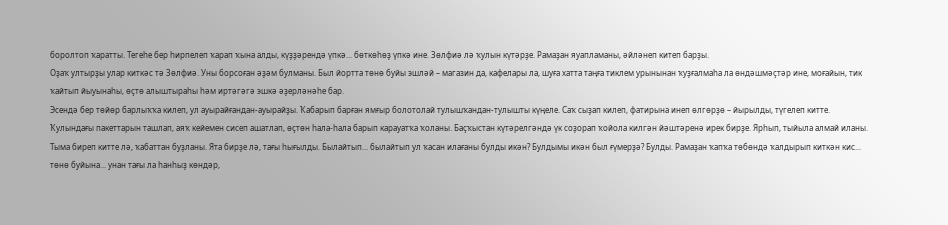боролтоп ҡаратты. Тегеһе бер һирпелеп ҡарап ҡына алды, күҙҙәрендә үпкә... бөткөһөҙ үпкә ине. Зөлфиә лә ҡулын күтәрҙе. Рамаҙан яуапламаны, әйләнеп китеп барҙы.
Оҙаҡ ултырҙы улар киткәс тә Зөлфиә. Уны борсоған әҙәм булманы. Был йортта төнө буйы эшләй – магазин да, кафелары ла, шуға хатта таңға тиклем урынынан ҡуҙғалмаһа ла өндәшмәҫтәр ине, моғайын, тик ҡайтып йыуынаһы, өҫтө алыштыраһы һәм иртәгәгә эшкә әҙерләнәһе бар.
Эсендә бер төйөр барлыҡҡа килеп, ул ауырайғандан-ауырайҙы. Ҡабарып барған ямғыр болотолай тулышҡандан-тулышты күңеле. Саҡ сыҙап килеп, фатирына инеп өлгөрҙө – йырылды, түгелеп китте. Ҡулындағы пакеттарын ташлап, аяҡ кейемен сисеп ашатлап, өҫтөн һала-һала барып карауатҡа ҡоланы. Баҫҡыстан күтәрелгәндә үк соҙорап ҡойола килгән йәштәренә ирек бирҙе. Ярһып, тыйыла алмай иланы. Тыма биреп китте лә, ҡабаттан буҙланы. Ята бирҙе лә, тағы һығылды. Былайтып... былайтып ул ҡасан илағаны булды икән? Булдымы икән был ғүмерҙә? Булды. Рамаҙан ҡапҡа төбөндә ҡалдырып киткән кис... төнө буйына... унан тағы ла һанһыҙ көндәр,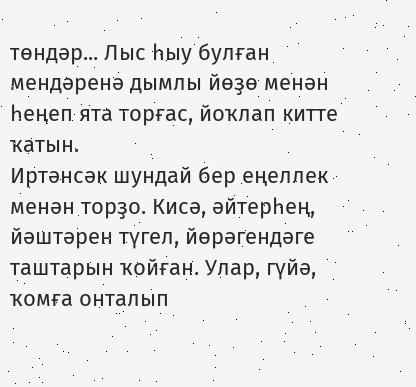төндәр... Лыс һыу булған мендәренә дымлы йөҙө менән һеңеп ята торғас, йоҡлап китте ҡатын.
Иртәнсәк шундай бер еңеллек менән торҙо. Кисә, әйтерһең, йәштәрен түгел, йөрәгендәге таштарын ҡойған. Улар, гүйә, ҡомға онталып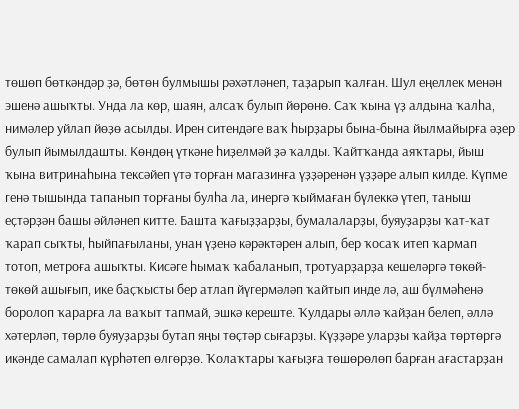төшөп бөткәндәр ҙә, бөтөн булмышы рәхәтләнеп, таҙарып ҡалған. Шул еңеллек менән эшенә ашыҡты. Унда ла көр, шаян, алсаҡ булып йөрөнө. Саҡ ҡына үҙ алдына ҡалһа, нимәлер уйлап йөҙө асылды. Ирен ситендәге ваҡ һырҙары бына-бына йылмайырға әҙер булып йымылдашты. Көндөң үткәне һиҙелмәй ҙә ҡалды. Ҡайтҡанда аяҡтары, йыш ҡына витринаһына тексәйеп үтә торған магазинға үҙҙәренән үҙҙәре алып килде. Күпме генә тышында тапанып торғаны булһа ла, инергә ҡыймаған бүлеккә үтеп, таныш еҫтәрҙән башы әйләнеп китте. Башта ҡағыҙҙарҙы, бумалаларҙы, буяуҙарҙы ҡат-ҡат ҡарап сыҡты, һыйпағыланы, унан үҙенә кәрәктәрен алып, бер ҡосаҡ итеп ҡармап тотоп, метроға ашыҡты. Кисәге һымаҡ ҡабаланып, тротуарҙарҙа кешеләргә төкөй-төкөй ашығып, ике баҫҡысты бер атлап йүгермәләп ҡайтып инде лә, аш бүлмәһенә боролоп ҡарарға ла ваҡыт тапмай, эшкә кереште. Ҡулдары әллә ҡайҙан белеп, әллә хәтерләп, төрлө буяуҙарҙы бутап яңы төҫтәр сығарҙы. Күҙҙәре уларҙы ҡайҙа төртөргә икәнде самалап күрһәтеп өлгөрҙө. Ҡолаҡтары ҡағыҙға төшөрөлөп барған ағастарҙан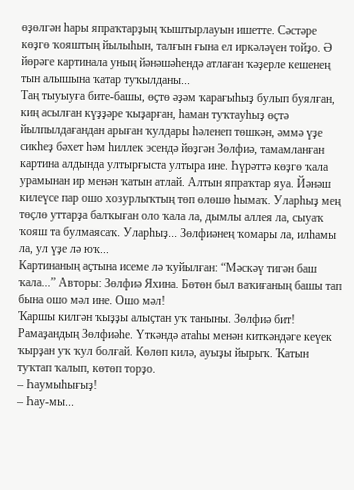өҙөлгән һары япраҡтарҙың ҡыштырлауын ишетте. Сәстәре көҙгө ҡояштың йылыһын, талғын ғына ел иркәләүен тойҙо. Ә йөрәге картинала уның йәнәшәһендә атлаған ҡәҙерле кешенең тын алышына ҡатар туҡылданы...
Таң тыуыуға бите-башы, өҫтө әҙәм ҡарағыһыҙ булып буялған, киң асылған күҙҙәре ҡыҙарған, һаман туҡтауһыҙ өҫтә йылпылдағандан арыған ҡулдары һәленеп төшкән, әммә үҙе сикһеҙ бәхет һәм һиллек эсендә йөҙгән Зөлфиә, тамамланған картина алдында ултырғыста ултыра ине. Һүрәттә көҙгө ҡала урамынан ир менән ҡатын атлай. Алтын япраҡтар яуа. Йәнәш килеүсе пар ошо хозурлыҡтың төп өлөшө һымаҡ. Уларһыҙ мең төҫлө уттарҙа балҡыған оло ҡала ла, дымлы аллея ла, сыуаҡ ҡояш та булмаясаҡ. Уларһыҙ... Зөлфиәнең ҡомары ла, илһамы ла, ул үҙе лә юҡ...
Картинаның аҫтына исеме лә ҡуйылған: “Мәскәү тигән баш ҡала...” Авторы: Зөлфиә Яхина. Бөтөн был ваҡиғаның башы тап бына ошо мәл ине. Ошо мәл!
Ҡаршы килгән ҡыҙҙы алыҫтан уҡ таныны. Зөлфиә бит! Рамаҙандың Зөлфиәһе. Үткәндә атаһы менән киткәндәге кеүек ҡырҙан уҡ ҡул болғай. Көлөп килә, ауыҙы йырыҡ. Ҡатын туҡтап ҡалып, көтөп торҙо.
– Һаумыһығыҙ!
– Һау-мы...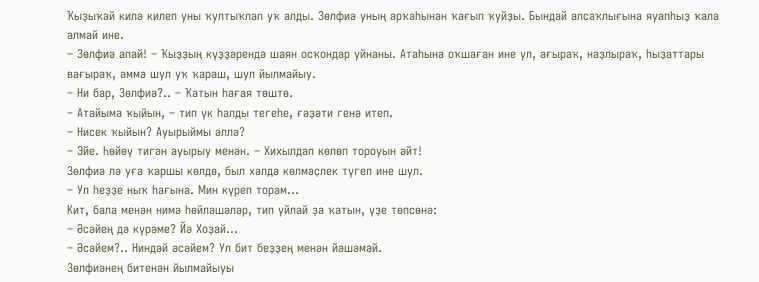Ҡыҙыҡай килә килеп уны ҡултыҡлап уҡ алды. Зөлфиә уның арҡаһынан ҡағып ҡуйҙы. Бындай алсаҡлығына яуапһыҙ ҡала алмай ине.
– Зөлфиә апай! – Ҡыҙҙың күҙҙәрендә шаян осҡондар уйнаны. Атаһына оҡшаған ине ул, ағыраҡ, наҙлыраҡ, һыҙаттары вағыраҡ, әммә шул уҡ ҡараш, шул йылмайыу.
– Ни бар, Зөлфиә?.. – Ҡатын һағая төштө.
– Атайыма ҡыйын, – тип үк һалды тегеһе, ғәҙәти генә итеп.
– Нисек ҡыйын? Ауырыймы әллә?
– Эйе. Һөйөү тигән ауырыу менән. – Хихылдап көлөп тороуын әйт!
Зөлфиә лә уға ҡаршы көлдө, был хәлдә көлмәҫлек түгел ине шул.
– Ул һеҙҙе ныҡ һағына. Мин күреп торам...
Кит, бала менән нимә һөйләшәләр, тип уйлай ҙа ҡатын, үҙе төпсөнә:
– Әсәйең дә күрәме? Йә Хоҙай...
– Әсәйем?.. Ниндәй әсәйем? Ул бит беҙҙең менән йәшәмәй.
Зөлфиәнең битенән йылмайыуы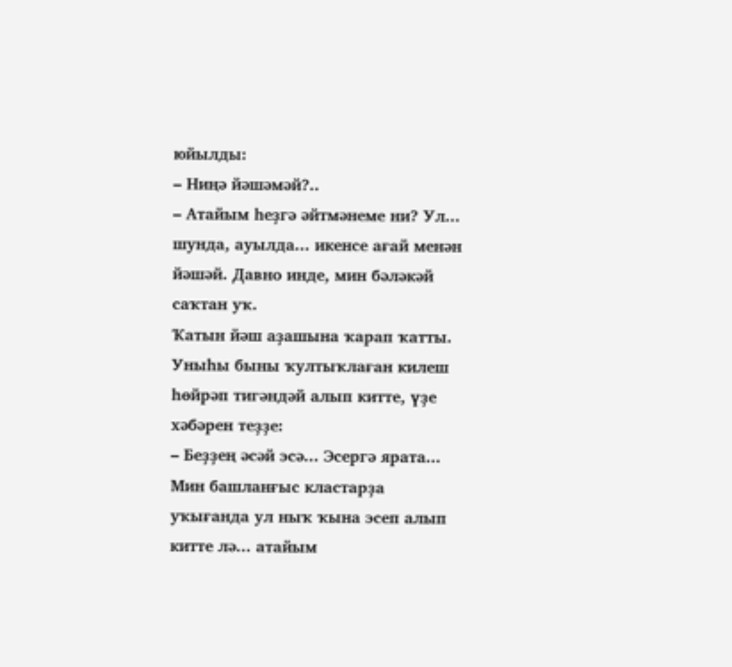юйылды:
– Ниңә йәшәмәй?..
– Атайым һеҙгә әйтмәнеме ни? Ул... шунда, ауылда... икенсе ағай менән йәшәй. Давно инде, мин бәләкәй саҡтан уҡ.
Ҡатын йәш аҙашына ҡарап ҡатты. Уныһы быны ҡултыҡлаған килеш һөйрәп тигәндәй алып китте, үҙе хәбәрен теҙҙе:
– Беҙҙең әсәй эсә... Эсергә ярата... Мин башланғыс кластарҙа уҡығанда ул ныҡ ҡына эсеп алып китте лә... атайым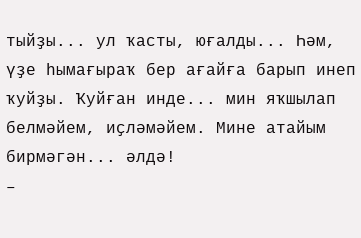тыйҙы... ул ҡасты, юғалды... Һәм, үҙе һымағыраҡ бер ағайға барып инеп ҡуйҙы. Ҡуйған инде... мин яҡшылап белмәйем, иҫләмәйем. Мине атайым бирмәгән... әлдә!
–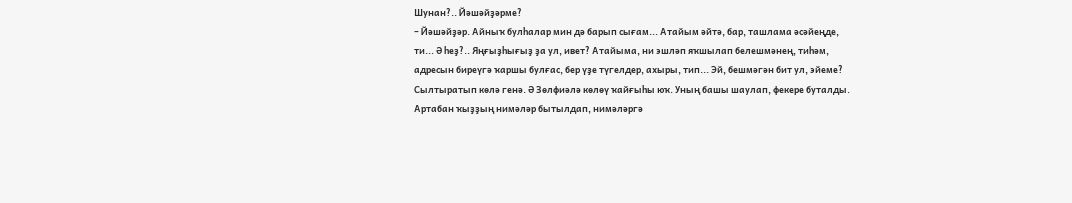Шунан?.. Йәшәйҙәрме?
– Йәшәйҙәр. Айныҡ булһалар мин дә барып сығам... Атайым әйтә, бар, ташлама әсәйеңде, ти... Ә һеҙ?.. Яңғыҙһығыҙ ҙа ул, ивет? Атайыма, ни эшләп яҡшылап белешмәнең, тиһәм, адресын биреүгә ҡаршы булғас, бер үҙе түгелдер, ахыры, тип... Эй, бешмәгән бит ул, эйеме?
Сылтыратып көлә генә. Ә Зөлфиәлә көлөү ҡайғыһы юҡ. Уның башы шаулап, фекере буталды. Артабан ҡыҙҙың нимәләр бытылдап, нимәләргә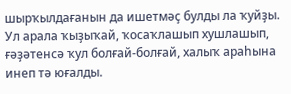шырҡылдағанын да ишетмәҫ булды ла ҡуйҙы. Ул арала ҡыҙыҡай, ҡосаҡлашып хушлашып, ғәҙәтенсә ҡул болғай-болғай, халыҡ араһына инеп тә юғалды.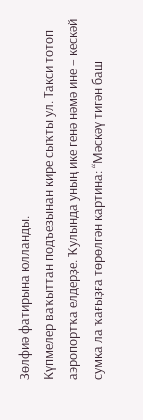Зөлфиә фатирына юлланды.
Күпмелер ваҡыттан подъезынан кире сыҡты ул. Такси тотоп аэропортҡа елдерҙе. Ҡулында уның ике генә нәмә ине – кескәй сумка ла ҡағыҙға төрөлгән картина: “Мәскәү тигән баш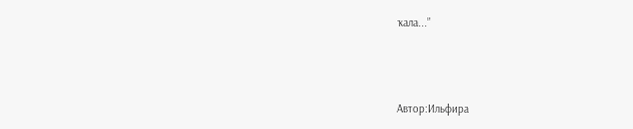ҡала...”



Автор:Ильфира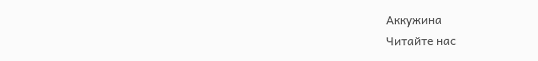Аккужина
Читайте нас